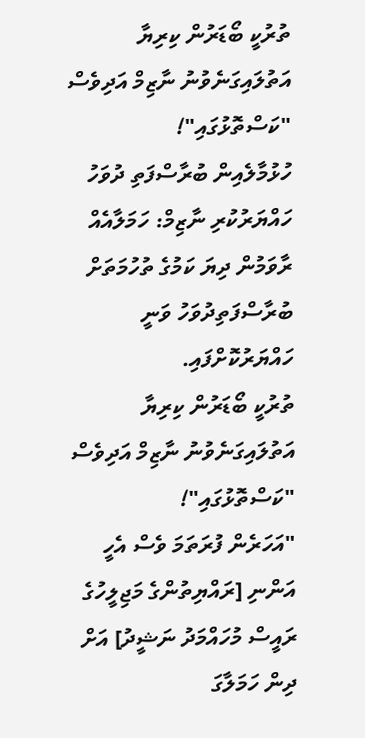ތުރުކީ ބޯޑަރުން ކިރިޔާ އަތުލައިގަނެވުނު ނާޒިމް އަދިވެސް "ކަސްތޮޅުގައި"!
ހުޅުމާލެއިން ބުރާސްފަތި ދުވަހު ހައްޔަރުކުރި ނާޒިމް: ހަމަލާއެއް ރާވަމުން ދިޔަ ކަމުގެ ތުހުމަތަށް ބުރާސްފަތިދުވަހު ވަނީ ހައްޔަރުކޮށްފައި.
ތުރުކީ ބޯޑަރުން ކިރިޔާ އަތުލައިގަނެވުނު ނާޒިމް އަދިވެސް "ކަސްތޮޅުގައި"!
"އަހަރެން ފުރަތަމަ ވެސް އެހީ އަންނި [ރައްޔިތުންގެ މަޖިލީހުގެ ރައީސް މުހައްމަދު ނަޝީދު] އަށް ދިން ހަމަލާގަ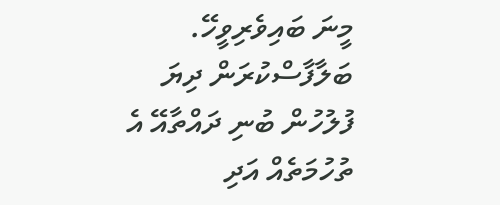މީނަ ބައިވެރިވީހޭ. ބަލާފާސްކުރަން ދިޔަ ފުލުހުން ބުނި ދައްތާއޭ އެ ތުހުމަތެއް އަދި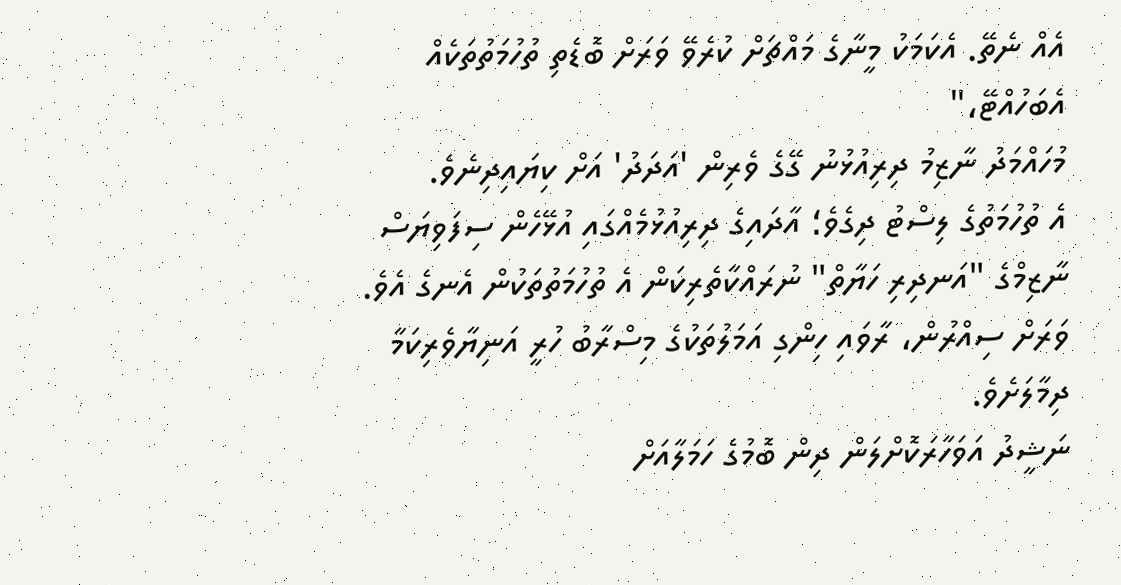އެއް ނެތޭ. އެކަމަކު މީނާގެ މައްޗަށް ކުރެވޭ ވަރަށް ބޮޑެތި ތުހުމަތުތަކެއް އެބަހުއްޓޭ،"
މުހައްމަދު ނާޒިމު ދިރިއުޅުނު ގޭގެ ވެރިން 'އަދަދު' އަށް ކިޔައިދިނެވެ.
އެ ތުހުމަތުގެ ލިސްޓު ދިގެވެ؛ އާދައިގެ ދިރިއުޅުމެއްގައި އުޅޭހެން ސިފަވިޔަސް ނާޒިމްގެ "އަނދިރި ހަޔާތް" ނުރައްކާތެރިކަން އެ ތުހުމަތުތަކުން އެނގެ އެވެ. ވަރަށް ސިއްރުން، ރާވައި ހިންގި އަމަލުތަކުގެ މިސްރާބު ހުރީ އަނިޔާވެރިކަމާ ދިމާލަށެވެ.
ނަޝީދު އަވަހާރަކޮށްލަން ދިން ބޮމުގެ ހަމަލާއަށް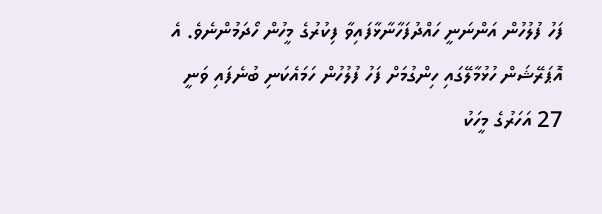ފަހު ފުލުހުން އަންނަނީ ހައްދުފަހާނާޅާފައިވާ ފިކުރުގެ މީހުން ހޯދަމުންނެވެ. އެ އޮޕަރޭޝަން ހުޅުމާލޭގައި ހިންގުމަށް ފަހު ފުލުހުން ހަމައެކަނި ބުނެފައި ވަނީ 27 އަހަރުގެ މީހަކު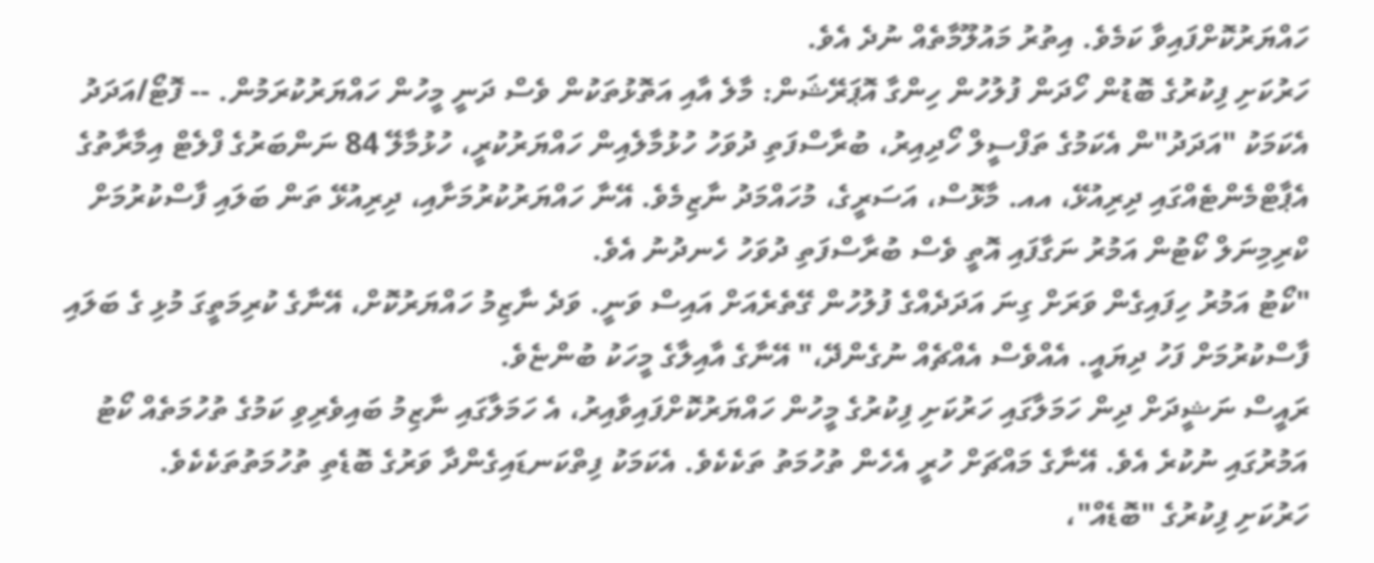ހައްޔަރުކޮށްފައިވާ ކަމެވެ. އިތުރު މައުލޫމާތެއް ނުދެ އެވެ.
ހަރުކަށި ފިކުރުގެ ބޮޑުން ހޯދަން ފުލުހުން ހިންގާ އޮޕަރޭޝަން: މާލެ އާއި އަތޮޅުތަކުން ވެސް ދަނީ މީހުން ހައްޔަރުކުރަމުން. -- ފޮޓޯ/އަދަދު
އެކަމަކު "އަދަދު"ން އެކަމުގެ ތަފްސީލް ހޯދިއިރު، ބުރާސްފަތި ދުވަހު ހުޅުމާލެއިން ހައްޔަރުކުރީ، ހުޅުމާލޭ 84 ނަންބަރުގެ ފްލެޓް އިމާރާތުގެ އެޕާޓްމެންޓެއްގައި ދިރިއުޅޭ، އއ. މާޅޮސް، އަސަރީގެ، މުހައްމަދު ނާޒިމެވެ. އޭނާ ހައްޔަރުކުރުމަށާއި، ދިރިއުޅޭ ތަން ބަލައި ފާސްކުރުމަށް ކްރިމިނަލް ކޯޓުން އަމުރު ނަގާފައި އޮތީ ވެސް ބުރާސްފަތި ދުވަހު ހެނދުނު އެވެ.
"ކޯޓު އަމުރު ހިފައިގެން ވަރަށް ގިނަ އަދަދެއްގެ ފުލުހުން ގޭތެރެއަށް އައިސް ވަނީ. ވަދެ ނާޒިމު ހައްޔަރުކޮށް، އޭނާގެ ކުރިމަތީގަ މުޅި ގެ ބަލައި ފާސްކުރުމަށް ފަހު ދިޔައީ. އެއްވެސް އެއްޗެއް ނުގެންދޭ،" އޭނާގެ އާއިލާގެ މީހަކު ބުންޏެވެ.
ރައީސް ނަޝީދަށް ދިން ހަމަލާގައި ހަރުކަށި ފިކުރުގެ މީހުން ހައްޔަރުކޮށްފައިވާއިރު، އެ ހަމަލާގައި ނާޒިމު ބައިވެރިވި ކަމުގެ ތުހުމަތެއް ކޯޓު އަމުރުގައި ނުކުރެ އެވެ. އޭނާގެ މައްޗަށް ހުރީ އެހެން ތުހުމަތު ތަކެކެވެ. އެކަމަކު ފިތްކަނޑައިގެންދާ ވަރުގެ ބޮޑެތި ތުހުމަތުތަކެކެވެ.
ހަރުކަށި ފިކުރުގެ "ބޮޑެއް"،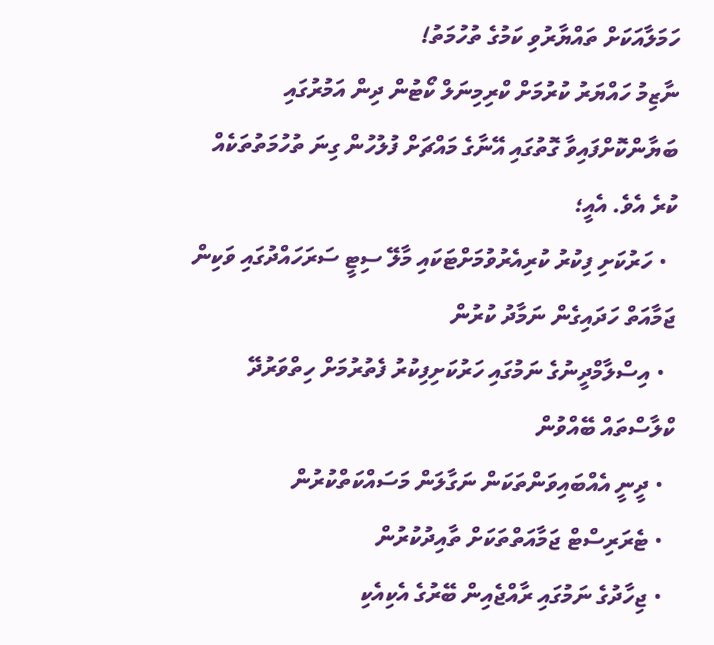ހަމަލާއަކަށް ތައްޔާރުވި ކަމުގެ ތުހުމަތު!
ނާޒިމު ހައްޔަރު ކުރުމަށް ކްރިމިނަލް ކޯޓުން ދިން އަމުރުގައި ބަޔާންކޮށްފައިވާ ގޮތުގައި އޭނާގެ މައްޗަށް ފުލުހުން ގިނަ ތުހުމަތުތަކެއް ކުރެ އެވެ. އެއީ؛
  • ހަރުކަށި ފިކުރު ކުރިއެރުވުމަށްޓަކައި މާލޭ ސިޓީ ސަރަހައްދުގައި ވަކިން ޖަމާއަތް ހަދައިގެން ނަމާދު ކުރުން
  • އިސްލާމްދީނުގެ ނަމުގައި ހަރުކަށިފިކުރު ފެތުރުމަށް ހިތްވަރުދޭ ކްލާސްތައް ބޭއްވުން
  • ދީނީ އެއްބައިވަންތަކަން ނަގާލަން މަސައްކަތްކުރުން
  • ޓެރަރިސްޓް ޖަމާއަތްތަކަށް ތާއިދުކުރުން
  • ޖިހާދުގެ ނަމުގައި ރާއްޖެއިން ބޭރުގެ އެކިއެކި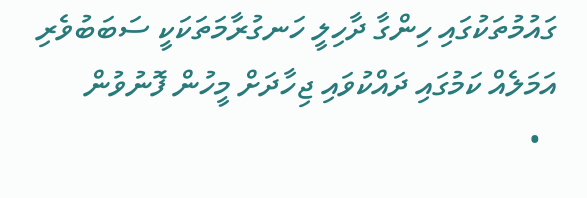ގައުމުތަކުގައި ހިންގާ ދާހިލީ ހަނގުރާމަތަކަކީ ސަބަބުވެރި އަމަލެއް ކަމުގައި ދައްކުވައި ޖިހާދަށް މީހުން ފޮނުވުން
  •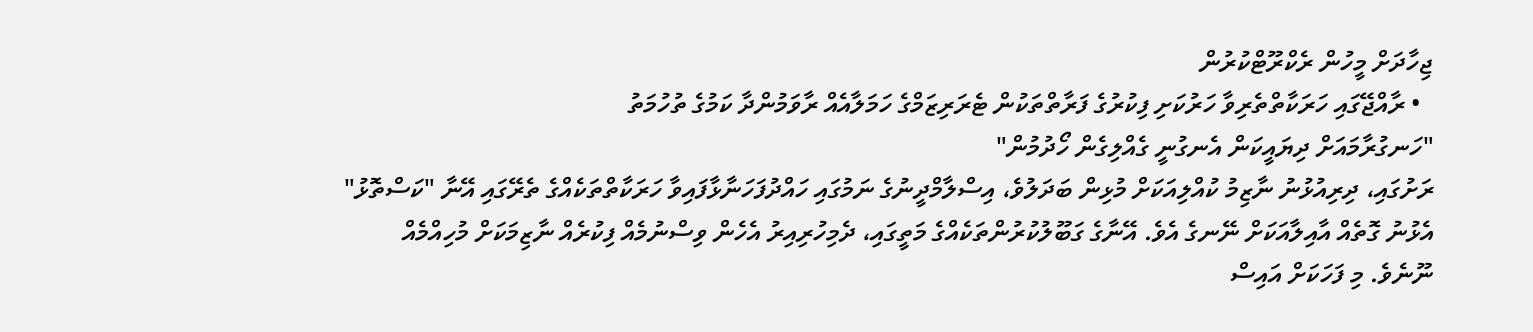ޖިހާދަށް މީހުން ރެކްރޫޓްކުރުން
  • ރާއްޖޭގައި ހަރަކާތްތެރިވާ ހަރުކަށި ފިކުރުގެ ފަރާތްތަކުން ޓެރަރިޒަމްގެ ހަމަލާއެއް ރާވަމުންދާ ކަމުގެ ތުހުމަތު
"ހަނގުރާމައަށް ދިޔައީކަން އެނގުނީ ގެއްލިގެން ހޯދުމުން"
ރަށުގައި، ދިރިއުޅުނު ނާޒިމު ކުއްލިއަކަށް މުޅިން ބަދަލުވެ، އިސްލާމްދީނުގެ ނަމުގައި ހައްދުފަހަނާޅާފައިވާ ހަރަކާތްތަކެއްގެ ތެރޭގައި އޭނާ "ކަސްތޮޅު" އެޅުނު ގޮތެއް އާއިލާއަކަށް ނޭނގެ އެވެ. އޭނާގެ ގަބޫލުކުރުންތަކެއްގެ މަތީގައި، ދެމިހުރިއިރު އެހެން ވިސްނުމެއް ފިކުރެއް ނާޒިމަކަށް މުހިއްމެއް ނޫނެވެ. މި ފަހަކަށް އައިސް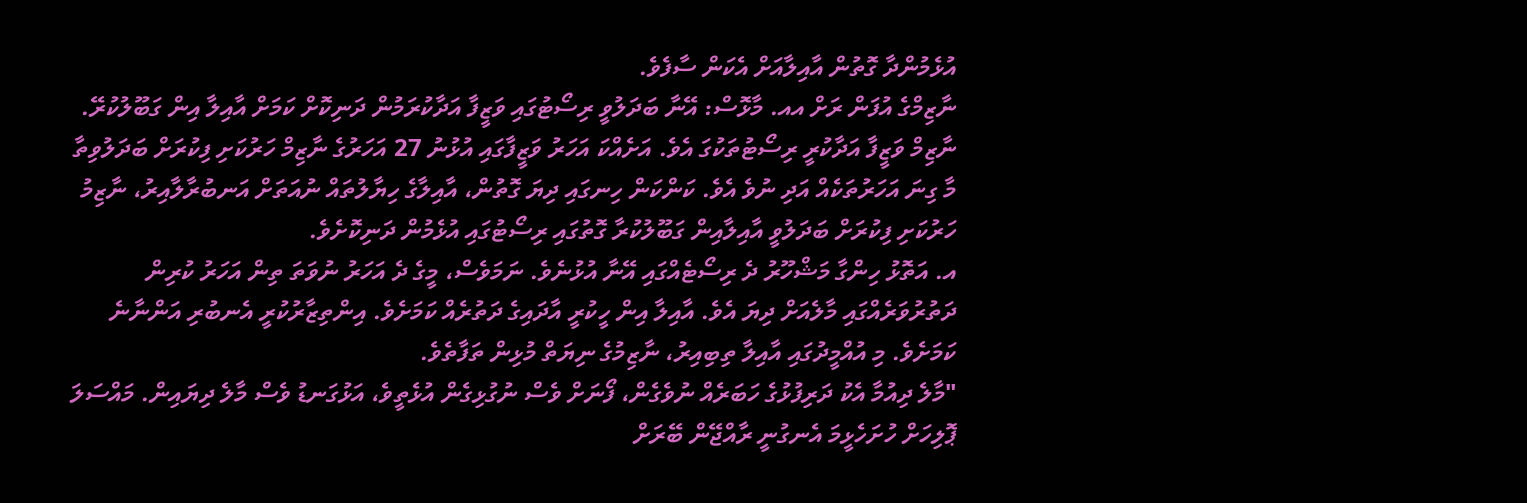އުޅެމުންދާ ގޮތުން އާއިލާއަށް އެކަން ސާފެވެ.
ނާޒިމްގެ އުފަން ރަށް އއ. މާޅޮސް: އޭނާ ބަދަލުވީ ރިސޯޓުގައި ވަޒީފާ އަދާކުރަމުން ދަނިކޮށް ކަމަށް އާއިލާ އިން ގަބޫލުކުރޭ.
ނާޒިމް ވަޒީފާ އަދާކުރީ ރިސޯޓުތަކުގަ އެވެ. އަށެއްކަ އަހަރު ވަޒީފާގައި އުޅުނު 27 އަހަރުގެ ނާޒިމް ހަރުކަށި ފިކުރަށް ބަދަލުވިތާ މާ ގިނަ އަހަރުތަކެއް އަދި ނުވެ އެވެ. ކަންކަން ހިނގައި ދިޔަ ގޮތުން، އާއިލާގެ ހިޔާލުތައް ނުއަތަށް އަނބުރާލާއިރު، ނާޒިމު ހަރުކަށި ފިކުރަށް ބަދަލުވީ އާއިލާއިން ގަބޫލުކުރާ ގޮތުގައި ރިސޯޓުގައި އުޅެމުން ދަނިކޮށެވެ.
އ. އަތޮޅު ހިންގާ މަޝްހޫރު ދެ ރިސޯޓެއްގައި އޭނާ އުޅުނެވެ. ނަމަވެސް، މީގެ ދެ އަހަރު ނުވަތަ ތިން އަހަރު ކުރިން ދަތުރުވަރެއްގައި މާލެއަށް ދިޔަ އެވެ. އާއިލާ އިން ހީކުރީ އާދައިގެ ދަތުރެއް ކަމަށެވެ. އިންތިޒާރުކުރީ އެނބުރި އަންނާނެ ކަމަށެވެ. މި އުއްމީދުގައި އާއިލާ ތިބިއިރު، ނާޒިމުގެ ނިޔަތް މުޅިން ތަފާތެވެ.
"މާލެ ދިއުމާ އެކު ދަރިފުޅުގެ ހަބަރެއް ނުވެގެން، ފޯނަށް ވެސް ނުގުޅިގެން އުޅެތީވެ، އަޅުގަނޑު ވެސް މާލެ ދިޔައިން. މައްސަލަ ޕޮލިހަށް ހުށަހެޅީމަ އެނގުނީ ރާއްޖޭން ބޭރަށް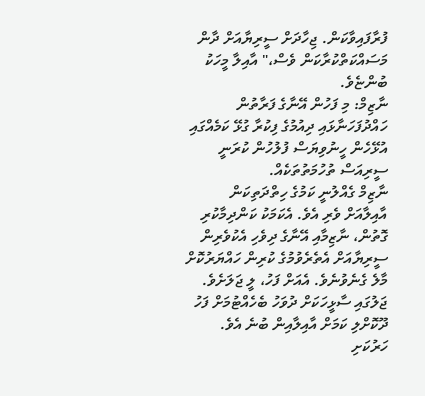ފުރާފައިވާކަން. ޖިހާދަށް ސީރިޔާއަށް ދާން މަސައްކަތްކުރާކަން ވެސް،" އާއިލާ މީހަކު ބުންޏެވެ.
ނާޒިމް: މި ފަހުން އޭނާގެ ފަރާތުން ހައްދުފަހަނާޅައި ދިއުމުގެ ފިކުރާ ގުޅޭ ކަމެއްގައި އުޅޭހެން ހީނުވިޔަސް ފުލުހުން ކުރަނީ ސީރިއަސް ތުހުމަތުތަކެއް.
ނާޒިމް ގެއްލުނީ ކަމުގެ ހިތްދަތިކަން އާއިލާއަށް ވެރި އެވެ. އެކަމަކު ކަންދިމާކުރި ގޮތުން، ނާޒިމާއި އޭނާގެ ދިވެހި އެކުވެރިން ސީރިޔާއަށް އެތެރެވުމުގެ ކުރިން ހައްޔަރުކޮށް މާލެ ގެނެވުނެވެ. އެއަށް ފަހު، ލީ ޖަލަށެވެ. ޖަލުގައި ސާޅީހަކަށް ދުވަހު ބެހެއްޓުމަށް ފަހު ދޫކޮށްލި ކަމަށް އާއިލާއިން ބުނެ އެވެ.
ހަރުކަށި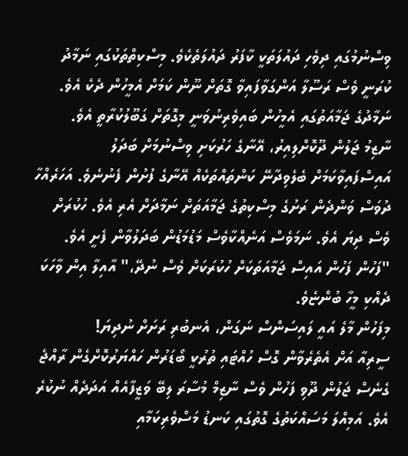ވިސްނުމުގައި ދިވެހި ދައުލަތަކީ ކާފަރު ދައުލަތެކެވެ. މިސްކިތްތަކުގައި ނަމާދު ކުރަނީ ވެސް ރަސޫލާ އަންގަވާފައިވާ ގޮތަށް ނޫން ކަމަށް އެމީހުން ދެކެ އެވެ. ނަމާދުގެ ޖަމާއަތުގައި އެމީހުން ބައިވެރިނުވަނީ މިގޮތަށް ގަބޫލުކުރާތީ އެވެ.
ނާޒިމު ޖަލުން ދޫކޮށްލިއިރު، އޭނާގެ ހަރުކަށި ވިސްނުމަށް ބަދަލު އައިސްފައިވާކަމަށް ބެލެވިދާނޭ ކަންތައްތަކެއް އޭނާގެ ފުށުން ފެނުނެވެ. އަހަރެއްހާ ދުވަސް ވަންދެން ރަށުގެ މިސްކިތުގެ ޖަމާއަތަށް ނަމާދަށް އެރި އެވެ. ހުކުރަށް ވެސް ދިޔަ އެވެ. ނަމަވެސް އަނެއްކާވެސް މަޑުމަޑުން ބަދަލުވާން ފެށީ އެވެ.
"ފަހުން ފަހުން އައިސް ޖަމާއަތަކަށް ހުކުރަކަށް ވެސް ނުދޭ،" އާއިލާ އިން ވާހަކަ ދެއްކި މީހާ ބުންޏެވެ.
މިފަހުން މާލެ އައީ ލައިސަންސް ނަގަން، އެނބުރި ރަށަށް ނުދިޔަ!
ސީރިއާ އަށް އެތެރެވާން ގޮސް ހުއްޓައި ތުރުކީ ބޯޑަރުން ހައްޔަރުކޮށްގެން ރާއްޖެ ގެނެސް ޖަލުން ދޫވި ފަހުން ވެސް ނާޒިމް މުސާރަ ލިބޭ ވަޒީފާއެއް އަދަދެއް ނުކުރެ އެވެ. އަމިއްލަ މަސައްކަތުގެ ގޮތުގައި ކަނޑު މަސްވެރިކަމާއި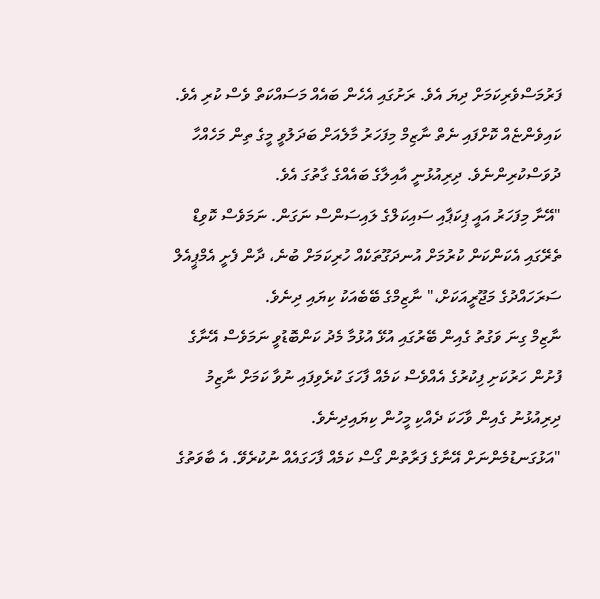ފަރުމަސްވެރިކަމަށް ދިޔަ އެވެ. ރަށުގައި އެހެން ބައެއް މަސައްކަތް ވެސް ކުރި އެވެ. ކައިވެންޏެއް ކޮށްފައި ނެތް ނާޒިމް މިފަހަރު މާލެއަށް ބަދަލުވީ މީގެ ތިން މަހެއްހާ ދުވަސްކުރިންނެވެ. ދިރިއުޅުނީ އާއިލާގެ ބައެއްގެ ގާތުގަ އެވެ.
"އޭނާ މިފަހަރު އައީ ޕިކަޕާއި ސައިކަލްގެ ލައިސަންސް ނަގަން. ނަމަވެސް ކޮވިޑް ތެރޭގައި އެކަންކަން ކުރުމަށް އުނދަގޫތަކެއް ހުރިކަމަށް ބުނެ، ދާން ފެށީ އެމްޕީއެލް ސަރަހައްދުގެ މަޖޫރީއަކަށް،" ނާޒިމްގެ ބޭބެއަކު ކިޔައި ދިނެވެ.
ނާޒިމް ގިނަ ވަގުތު ގެއިން ބޭރުގައި އުޅޭ އުޅުމާ މެދު ކަންބޮޑުވީ ނަމަވެސް އޭނާގެ ފުށުން ހަރުކަށި ފިކުރުގެ އެއްވެސް ކަމެއް ފާހަގަ ކުރެވިފައި ނުވާ ކަމަށް ނާޒިމު ދިރިއުޅުނު ގެއިން ވާހަކަ ދެއްކި މީހުން ކިޔައިދިނެވެ.
"އަޅުގަނޑުމެންނަށް އޭނާގެ ފަރާތުން ގޯސް ކަމެއް ފާހަގައެއް ނުކުރެވޭ. އެ ބާވަތުގެ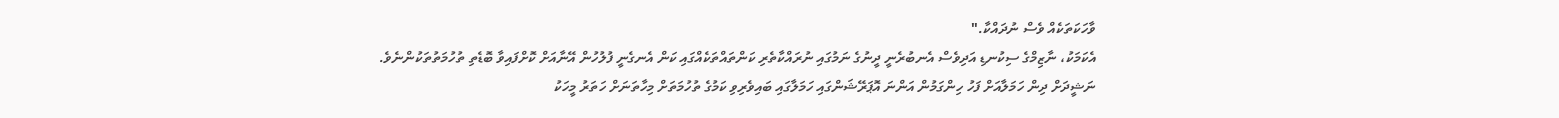ވާހަކަތަކެއް ވެސް ނުދައްކާ."
އެކަމަކު، ނާޒިމްގެ ސިކުނޑި އަދިވެސް އެނބުރެނީ ދީނުގެ ނަމުގައި ނުރައްކާތެރި ކަންތައްތަކެއްގައި ކަން އެނގެނީ ފުލުހުން އޭނާއަށް ކޮށްފައިވާ ބޮޑެތި ތުހުމަތުތަކުންނެވެ.
ނަޝީދަށް ދިން ހަމަލާއަށް ފަހު ހިންގަމުން އަންނަ އޮޕަރޭޝަންގައި ހަމަލާގައި ބައިވެރިވި ކަމުގެ ތުހުމަތަށް މިހާތަނަށް ހަތަރު މީހަކު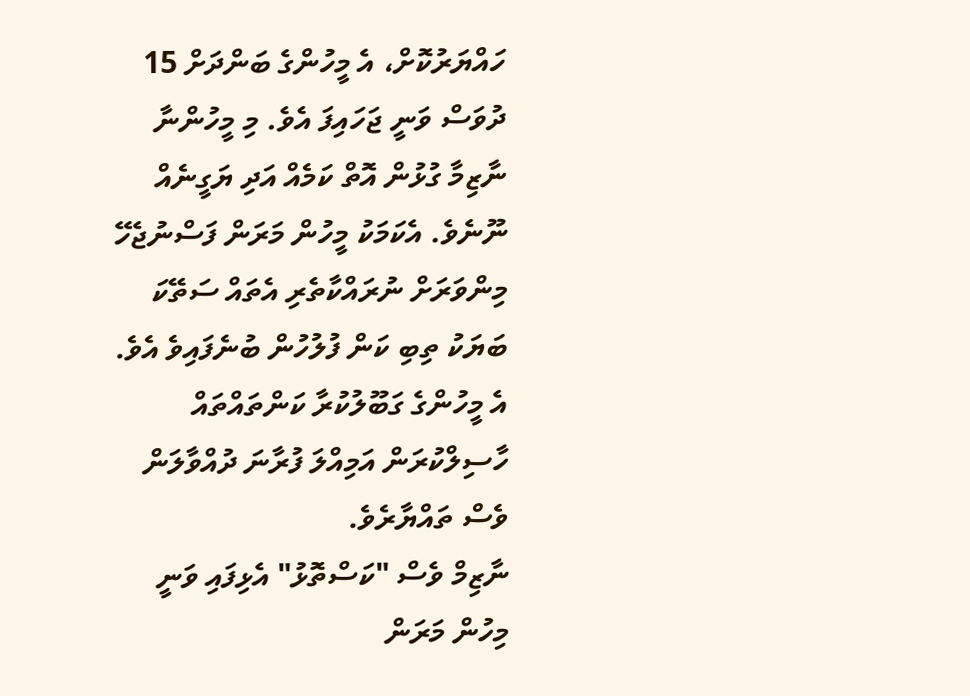ހައްޔަރުކޮށް، އެ މީހުންގެ ބަންދަށް 15 ދުވަސް ވަނީ ޖަހައިފަ އެވެ. މި މީހުންނާ ނާޒިމާ ގުޅުން އޮތް ކަމެއް އަދި ޔަގީނެއް ނޫނެވެ. އެކަމަކު މީހުން މަރަން ފަސްނުޖެހޭ މިންވަރަށް ނުރައްކާތެރި އެތައް ސަތޭކަ ބަޔަކު ތިބި ކަން ފުލުހުން ބުނެފައިވެ އެވެ. އެ މީހުންގެ ގަބޫލުކުރާ ކަންތައްތައް ހާސިލްކުރަން އަމިއްލަ ފުރާނަ ދުއްވާލަން ވެސް ތައްޔާރެވެ.
ނާޒިމް ވެސް "ކަސްތޮޅު" އެޅިފައި ވަނީ މިހުން މަރަން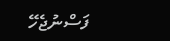ފަސްނުޖެހޭ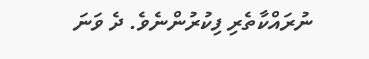ނުރައްކާތެރި ފިކުރުންނެވެ. ދެ ވަނަ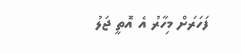ފަހަރަށް މިހާރު އެ އޮތީ ޖަލު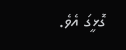ގޮޅީގަ އެވެ.